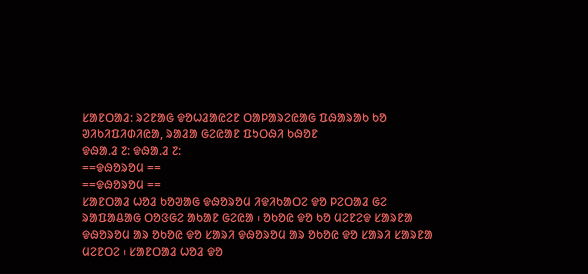ᱥᱟᱱᱛᱟᱲ: ᱨᱮᱱᱟᱜ ᱫᱚᱦᱲᱟᱭᱮᱱ ᱛᱟᱞᱟᱨᱮᱭᱟᱜ ᱯᱷᱟᱨᱟᱠ ᱠᱚ
ᱣᱤᱠᱤᱯᱤᱰᱤᱭᱟ, ᱨᱟᱲᱟ ᱜᱮᱭᱟᱱ ᱯᱩᱛᱷᱤ ᱠᱷᱚᱱ
ᱫᱷᱟᱹᱲ ᱗: ᱫᱷᱟᱹᱲ ᱗:
==ᱫᱷᱚᱨᱚᱢ ==
==ᱫᱷᱚᱨᱚᱢ ==
ᱥᱟᱱᱛᱟᱲ ᱦᱚᱲ ᱠᱚᱣᱟᱜ ᱫᱷᱚᱨᱚᱢ ᱤᱫᱤᱠᱟᱛᱮ ᱫᱚ ᱞᱮᱛᱟᱲ ᱜᱮ ᱨᱟᱯᱟᱪᱟᱜ ᱛᱚᱝᱜᱮ ᱟᱠᱟᱱ ᱜᱮᱭᱟ ᱾ ᱚᱠᱚᱭ ᱫᱚ ᱠᱚ ᱢᱮᱱᱮᱫ ᱥᱟᱨᱱᱟ ᱫᱷᱚᱨᱚᱢ ᱟᱨ ᱚᱠᱚᱭ ᱫᱚ ᱥᱟᱨᱤ ᱫᱷᱚᱨᱚᱢ ᱟᱨ ᱚᱠᱚᱭ ᱫᱚ ᱥᱟᱨᱤ ᱥᱟᱨᱱᱟ ᱢᱮᱱᱛᱮ ᱾ ᱥᱟᱱᱛᱟᱲ ᱦᱚᱲ ᱫᱚ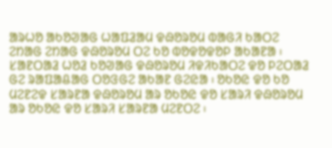ᱟᱨᱦᱚ ᱟᱠᱚᱣᱟᱜ ᱦᱟᱯᱲᱟᱢ ᱫᱷᱚᱨᱚᱢ ᱵᱟᱜᱤ ᱠᱟᱛᱮ ᱮᱴᱟᱜ ᱮᱴᱟᱜ ᱫᱷᱚᱨᱚᱢ ᱛᱮ ᱠᱚ ᱵᱚᱫᱚᱫᱚᱞ ᱟᱠᱟᱱᱟ ᱾
ᱥᱟᱱᱛᱟᱲ ᱦᱚᱲ ᱠᱚᱣᱟᱜ ᱫᱷᱚᱨᱚᱢ ᱤᱫᱤᱠᱟᱛᱮ ᱫᱚ ᱞᱮᱛᱟᱲ ᱜᱮ ᱨᱟᱯᱟᱪᱟᱜ ᱛᱚᱝᱜᱮ ᱟᱠᱟᱱ ᱜᱮᱭᱟ ᱾ ᱚᱠᱚᱭ ᱫᱚ ᱠᱚ ᱢᱮᱱᱮᱫ ᱥᱟᱨᱱᱟ ᱫᱷᱚᱨᱚᱢ ᱟᱨ ᱚᱠᱚᱭ ᱫᱚ ᱥᱟᱨᱤ ᱫᱷᱚᱨᱚᱢ ᱟᱨ ᱚᱠᱚᱭ ᱫᱚ ᱥᱟᱨᱤ ᱥᱟᱨᱱᱟ ᱢᱮᱱᱛᱮ ᱾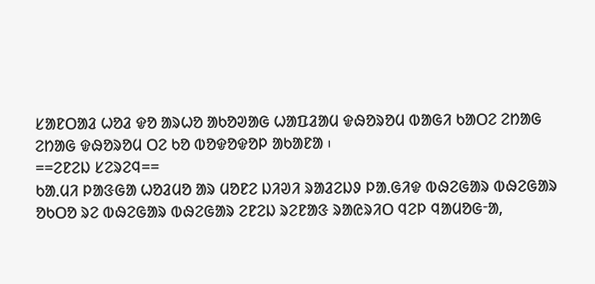ᱥᱟᱱᱛᱟᱲ ᱦᱚᱲ ᱫᱚ ᱟᱨᱦᱚ ᱟᱠᱚᱣᱟᱜ ᱦᱟᱯᱲᱟᱢ ᱫᱷᱚᱨᱚᱢ ᱵᱟᱜᱤ ᱠᱟᱛᱮ ᱮᱴᱟᱜ ᱮᱴᱟᱜ ᱫᱷᱚᱨᱚᱢ ᱛᱮ ᱠᱚ ᱵᱚᱫᱚᱫᱚᱞ ᱟᱠᱟᱱᱟ ᱾
==ᱮᱱᱮᱡ ᱥᱮᱨᱮᱧ==
ᱠᱟᱹᱢᱤ ᱞᱟᱝᱜᱟ ᱦᱚᱲᱢᱚ ᱟᱨ ᱢᱚᱱᱮ ᱡᱤᱣᱤ ᱨᱟᱲᱮᱡᱽ ᱞᱟᱹᱜᱤᱫ ᱵᱷᱮᱜᱟᱨ ᱵᱷᱮᱜᱟᱨ ᱚᱠᱛᱚ ᱨᱮ ᱵᱷᱮᱜᱟᱨ ᱵᱷᱮᱜᱟᱨ ᱮᱱᱮᱡ ᱨᱮᱱᱟᱝ ᱨᱟᱭᱨᱤᱛ ᱧᱮᱞ ᱧᱟᱢᱚᱜᱼᱟ,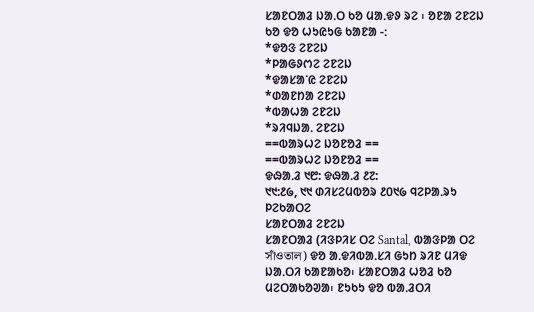ᱥᱟᱱᱛᱟᱲ ᱡᱟᱹᱛ ᱠᱚ ᱢᱟᱹᱫᱽ ᱨᱮ ᱾ ᱚᱱᱟ ᱮᱱᱮᱡ ᱠᱚ ᱫᱚ ᱦᱩᱭᱩᱜ ᱠᱟᱱᱟ -ᱺ
*ᱫᱚᱝ ᱮᱱᱮᱡ
*ᱞᱟᱜᱽᱬᱮ ᱮᱱᱮᱡ
*ᱫᱟᱥᱟᱸᱭ ᱮᱱᱮᱡ
*ᱰᱟᱱᱴᱟ ᱮᱱᱮᱡ
*ᱵᱟᱦᱟ ᱮᱱᱮᱡ
*ᱨᱤᱧᱡᱟᱹ ᱮᱱᱮᱡ
==ᱵᱟᱨᱦᱮ ᱡᱚᱱᱚᱲ ==
==ᱵᱟᱨᱦᱮ ᱡᱚᱱᱚᱲ ==
ᱫᱷᱟᱹᱲ ᱑᱘: ᱫᱷᱟᱹᱲ ᱒᱗:
᱑᱑:᱒᱙, ᱑᱑ ᱰᱤᱥᱮᱢᱵᱚᱨ ᱒᱐᱑᱙ ᱧᱮᱞᱟᱹᱨᱩ ᱞᱮᱠᱟᱛᱮ
ᱥᱟᱱᱛᱟᱲ ᱮᱱᱮᱡ
ᱥᱟᱱᱛᱟᱲ (ᱤᱝᱞᱤᱥ ᱛᱮ Santal, ᱵᱟᱝᱞᱟ ᱛᱮ সাঁওতাল) ᱫᱚ ᱟᱹᱫᱤᱵᱟᱹᱥᱤ ᱜᱩᱴ ᱨᱤᱱ ᱢᱤᱫ ᱡᱟᱹᱛᱤ ᱠᱟᱱᱟᱠᱚ᱾ ᱥᱟᱱᱛᱟᱲ ᱦᱚᱲ ᱠᱚ ᱢᱮᱛᱟᱠᱚᱣᱟ᱾ ᱱᱩᱠᱩ ᱫᱚ ᱵᱟᱹᱲᱛᱤ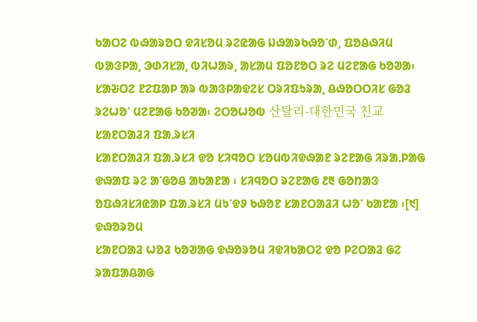ᱠᱟᱛᱮ ᱵᱷᱟᱨᱚᱛ ᱫᱤᱥᱚᱢ ᱨᱮᱭᱟᱜ ᱡᱷᱟᱨᱠᱷᱚᱸᱰ, ᱯᱚᱪᱷᱤᱢ ᱵᱟᱝᱞᱟ, ᱳᱰᱤᱥᱟ, ᱵᱤᱦᱟᱨ, ᱟᱥᱟᱢ ᱯᱚᱱᱚᱛ ᱨᱮ ᱢᱮᱱᱟᱜ ᱠᱚᱣᱟ᱾ ᱥᱟᱶᱛᱮ ᱱᱮᱯᱟᱞ ᱟᱨ ᱵᱟᱝᱞᱟᱫᱮᱥ ᱛᱨᱤᱯᱩᱨᱟ, ᱪᱷᱚᱛᱛᱤᱥ ᱜᱚᱲ ᱨᱮᱦᱚᱸ ᱢᱮᱱᱟᱜ ᱠᱚᱣᱟ᱾ ᱮᱛᱚᱦᱚᱵ 산탈리-대한민국 친교
ᱥᱟᱱᱛᱟᱲᱤ ᱯᱟᱹᱨᱥᱤ
ᱥᱟᱱᱛᱟᱲᱤ ᱯᱟᱹᱨᱥᱤ ᱫᱚ ᱥᱤᱧᱚᱛ ᱥᱚᱢᱵᱤᱫᱷᱟᱱ ᱨᱮᱱᱟᱜ ᱤᱨᱟᱹᱞᱟᱜ ᱫᱷᱟᱯ ᱨᱮ ᱟᱸᱜᱚᱪ ᱟᱠᱟᱱᱟ ᱾ ᱥᱤᱧᱚᱛ ᱨᱮᱱᱟᱜ ᱒᱓ ᱜᱚᱴᱟᱝ ᱚᱯᱷᱤᱥᱤᱭᱟᱞ ᱯᱟᱹᱨᱥᱤ ᱢᱩᱸᱫᱽ ᱠᱷᱚᱱ ᱥᱟᱱᱛᱟᱲᱤ ᱦᱚᱸ ᱠᱟᱱᱟ ᱾[᱑]
ᱫᱷᱚᱨᱚᱢ
ᱥᱟᱱᱛᱟᱲ ᱦᱚᱲ ᱠᱚᱣᱟᱜ ᱫᱷᱚᱨᱚᱢ ᱤᱫᱤᱠᱟᱛᱮ ᱫᱚ ᱞᱮᱛᱟᱲ ᱜᱮ ᱨᱟᱯᱟᱪᱟᱜ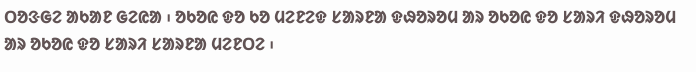ᱛᱚᱝᱜᱮ ᱟᱠᱟᱱ ᱜᱮᱭᱟ ᱾ ᱚᱠᱚᱭ ᱫᱚ ᱠᱚ ᱢᱮᱱᱮᱫ ᱥᱟᱨᱱᱟ ᱫᱷᱚᱨᱚᱢ ᱟᱨ ᱚᱠᱚᱭ ᱫᱚ ᱥᱟᱨᱤ ᱫᱷᱚᱨᱚᱢ ᱟᱨ ᱚᱠᱚᱭ ᱫᱚ ᱥᱟᱨᱤ ᱥᱟᱨᱱᱟ ᱢᱮᱱᱛᱮ ᱾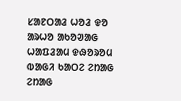ᱥᱟᱱᱛᱟᱲ ᱦᱚᱲ ᱫᱚ ᱟᱨᱦᱚ ᱟᱠᱚᱣᱟᱜ ᱦᱟᱯᱲᱟᱢ ᱫᱷᱚᱨᱚᱢ ᱵᱟᱜᱤ ᱠᱟᱛᱮ ᱮᱴᱟᱜ ᱮᱴᱟᱜ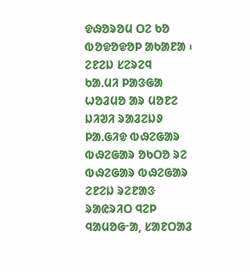ᱫᱷᱚᱨᱚᱢ ᱛᱮ ᱠᱚ ᱵᱚᱫᱚᱫᱚᱞ ᱟᱠᱟᱱᱟ ᱾
ᱮᱱᱮᱡ ᱥᱮᱨᱮᱧ
ᱠᱟᱹᱢᱤ ᱞᱟᱝᱜᱟ ᱦᱚᱲᱢᱚ ᱟᱨ ᱢᱚᱱᱮ ᱡᱤᱣᱤ ᱨᱟᱲᱮᱡᱽ ᱞᱟᱹᱜᱤᱫ ᱵᱷᱮᱜᱟᱨ ᱵᱷᱮᱜᱟᱨ ᱚᱠᱛᱚ ᱨᱮ ᱵᱷᱮᱜᱟᱨ ᱵᱷᱮᱜᱟᱨ ᱮᱱᱮᱡ ᱨᱮᱱᱟᱝ ᱨᱟᱭᱨᱤᱛ ᱧᱮᱞ ᱧᱟᱢᱚᱜᱼᱟ, ᱥᱟᱱᱛᱟᱲ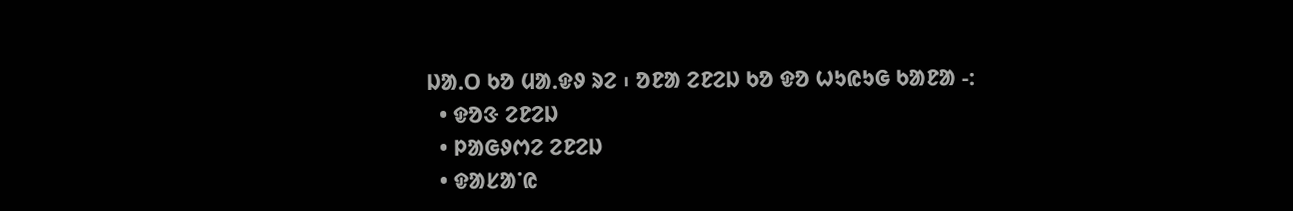ᱡᱟᱹᱛ ᱠᱚ ᱢᱟᱹᱫᱽ ᱨᱮ ᱾ ᱚᱱᱟ ᱮᱱᱮᱡ ᱠᱚ ᱫᱚ ᱦᱩᱭᱩᱜ ᱠᱟᱱᱟ -ᱺ
  • ᱫᱚᱝ ᱮᱱᱮᱡ
  • ᱞᱟᱜᱽᱬᱮ ᱮᱱᱮᱡ
  • ᱫᱟᱥᱟᱸᱭ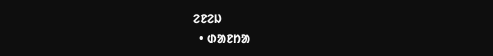ᱮᱱᱮᱡ
  • ᱰᱟᱱᱴᱟ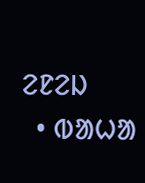ᱮᱱᱮᱡ
  • ᱵᱟᱦᱟ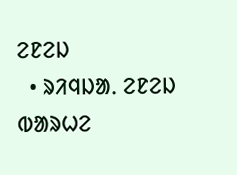ᱮᱱᱮᱡ
  • ᱨᱤᱧᱡᱟᱹ ᱮᱱᱮᱡ
ᱵᱟᱨᱦᱮ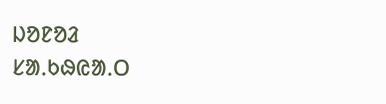ᱡᱚᱱᱚᱲ
ᱥᱟᱹᱠᱷᱭᱟᱹᱛ